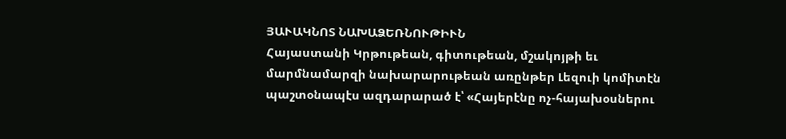ՅԱՒԱԿՆՈՏ ՆԱԽԱՁԵՌՆՈՒԹԻՒՆ
Հայաստանի Կրթութեան, գիտութեան, մշակոյթի եւ մարմնամարզի նախարարութեան առընթեր Լեզուի կոմիտէն պաշտօնապէս ազդարարած է՝ «Հայերէնը ոչ-հայախօսներու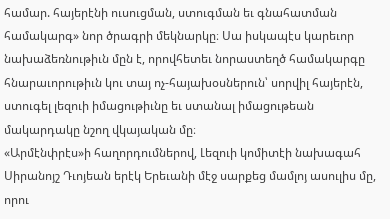համար. հայերէնի ուսուցման, ստուգման եւ գնահատման համակարգ» նոր ծրագրի մեկնարկը։ Սա իսկապէս կարեւոր նախաձեռնութիւն մըն է, որովհետեւ նորաստեղծ համակարգը հնարաւորութիւն կու տայ ոչ-հայախօսներուն՝ սորվիլ հայերէն, ստուգել լեզուի իմացութիւնը եւ ստանալ իմացութեան մակարդակը նշող վկայական մը։
«Արմէնփրէս»ի հաղորդումներով, Լեզուի կոմիտէի նախագահ Սիրանոյշ Դւոյեան երէկ Երեւանի մէջ սարքեց մամլոյ ասուլիս մը, որու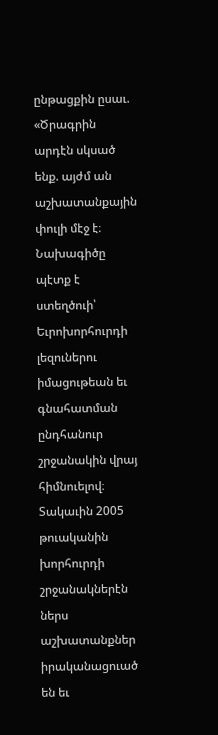ընթացքին ըսաւ. «Ծրագրին արդէն սկսած ենք. այժմ ան աշխատանքային փուլի մէջ է։ Նախագիծը պէտք է ստեղծուի՝ Եւրոխորհուրդի լեզուներու իմացութեան եւ գնահատման ընդհանուր շրջանակին վրայ հիմնուելով։ Տակաւին 2005 թուականին խորհուրդի շրջանակներէն ներս աշխատանքներ իրականացուած են եւ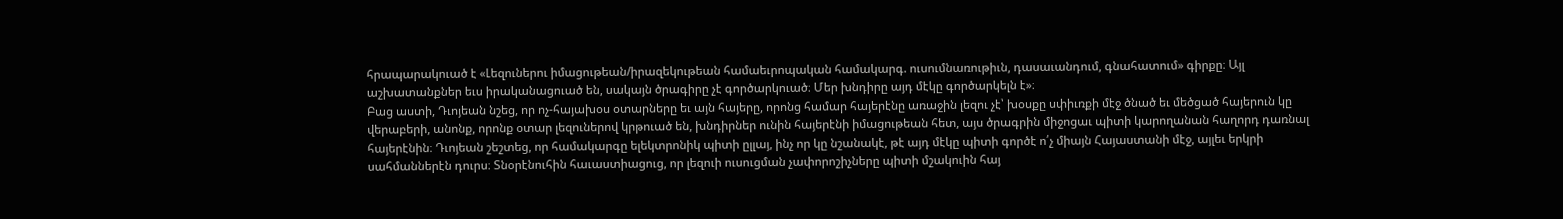հրապարակուած է «Լեզուներու իմացութեան/իրազեկութեան համաեւրոպական համակարգ. ուսումնառութիւն, դասաւանդում, գնահատում» գիրքը։ Այլ աշխատանքներ եւս իրականացուած են, սակայն ծրագիրը չէ գործարկուած։ Մեր խնդիրը այդ մէկը գործարկելն է»։
Բաց աստի, Դւոյեան նշեց, որ ոչ-հայախօս օտարները եւ այն հայերը, որոնց համար հայերէնը առաջին լեզու չէ՝ խօսքը սփիւռքի մէջ ծնած եւ մեծցած հայերուն կը վերաբերի, անոնք, որոնք օտար լեզուներով կրթուած են, խնդիրներ ունին հայերէնի իմացութեան հետ, այս ծրագրին միջոցաւ պիտի կարողանան հաղորդ դառնալ հայերէնին։ Դւոյեան շեշտեց, որ համակարգը ելեկտրոնիկ պիտի ըլլայ, ինչ որ կը նշանակէ, թէ այդ մէկը պիտի գործէ ո՛չ միայն Հայաստանի մէջ, այլեւ երկրի սահմաններէն դուրս։ Տնօրէնուհին հաւաստիացուց, որ լեզուի ուսուցման չափորոշիչները պիտի մշակուին հայ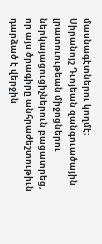մասնագէտներու կողմէ։
Սիրանոյշ Դւոյեան զանգուածային լրատուութեան միջոցներու ներկայացուցիչներուն բացատրեց, որ այս ծրագիրը անհրաժեշտութիւն դարձած է վերջին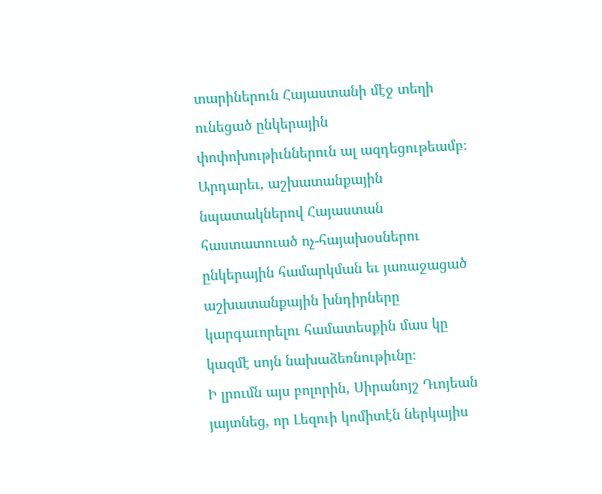տարիներուն Հայաստանի մէջ տեղի ունեցած ընկերային փոփոխութիւններուն ալ ազդեցութեամբ։ Արդարեւ, աշխատանքային նպատակներով Հայաստան հաստատուած ոչ-հայախօսներու ընկերային համարկման եւ յառաջացած աշխատանքային խնդիրները կարգաւորելու համատեսքին մաս կը կազմէ սոյն նախաձեռնութիւնը։
Ի լրումն այս բոլորին, Սիրանոյշ Դւոյեան յայտնեց, որ Լեզուի կոմիտէն ներկայիս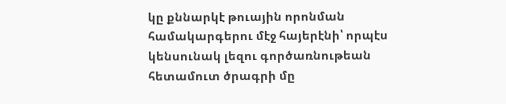կը քննարկէ թուային որոնման համակարգերու մէջ հայերէնի՝ որպէս կենսունակ լեզու գործառնութեան հետամուտ ծրագրի մը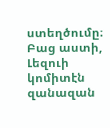ստեղծումը։ Բաց աստի, Լեզուի կոմիտէն զանազան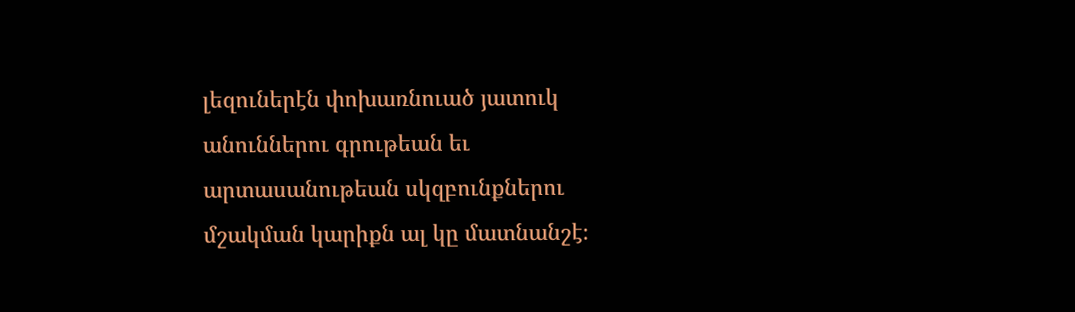լեզուներէն փոխառնուած յատուկ անուններու գրութեան եւ արտասանութեան սկզբունքներու մշակման կարիքն ալ կը մատնանշէ։